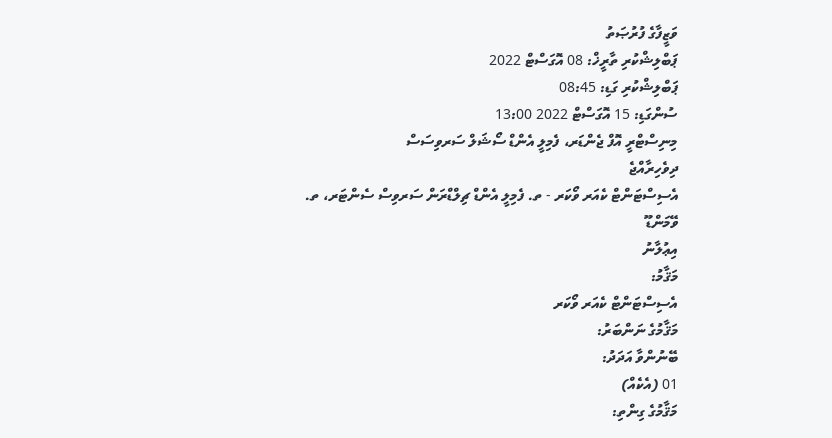ވަޒީފާގެ ފުރުޞަތު
ޕަބްލިޝްކުރި ތާރީޚް: 08 އޮގަސްޓް 2022
ޕަބްލިޝްކުރި ގަޑި: 08:45
ސުންގަޑި: 15 އޮގަސްޓް 2022 13:00
މިނިސްޓްރީ އޮފް ޖެންޑަރ، ފެމިލީ އެންޑް ސޯޝަލް ސަރވިސަސް
ދިވެހިރާއްޖެ
އެސިސްޓަންޓް ކެއަރ ވޯކަރ - ތ. ފެމިލީ އެންޑް ޗިލްޑްރަން ސަރވިސް ސެންޓަރ، ތ. ވޭމަންޑޫ
އިޢުލާނު
މަޤާމު:
އެސިސްޓަންޓް ކެއަރ ވޯކަރ
މަޤާމުގެ ނަންބަރު:
ބޭނުންވާ އަދަދު:
01 (އެކެއް)
މަޤާމުގެ ގިންތި: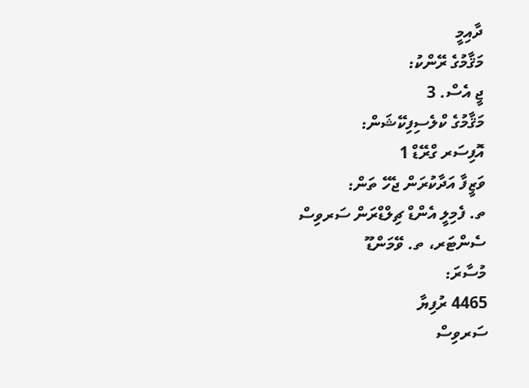ދާއިމީ
މަޤާމުގެ ރޭންކު:
ޖީ އެސް. 3
މަޤާމުގެ ކްލެސިފިކޭޝަން:
އޮފިސަރ ގްރޭޑް 1
ވަޒީފާ އަދާކުރަން ޖެހޭ ތަން:
ތ. ފެމިލީ އެންޑް ޗިލްޑްރަން ސަރވިސް ސެންޓަރ، ތ. ވޭމަންޑޫ
މުސާރަ:
4465 ރުފިޔާ
ސަރވިސް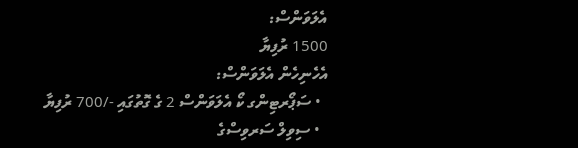އެލަވަންސް:
1500 ރުފިޔާ
އެހެނިހެން އެލަވަންސް:
  • ސަޕޯރޓިންގ ކޯ އެލަވަންސް 2 ގެ ގޮތުގައި -/700 ރުފިޔާ
  • ސިވިލް ސަރވިސްގެ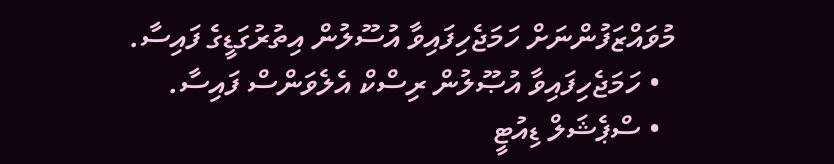މުވައްޒަފުންނަށް ހަމަޖެހިފައިވާ އުސޫލުން އިތުރުގަޑީގެ ފައިސާ.
  • ހަމަޖެހިފައިވާ އުޞޫލުން ރިސްކް އެލެވަންސް ފައިސާ.
  • ސްޕެޝަލް ޑިއުޓީ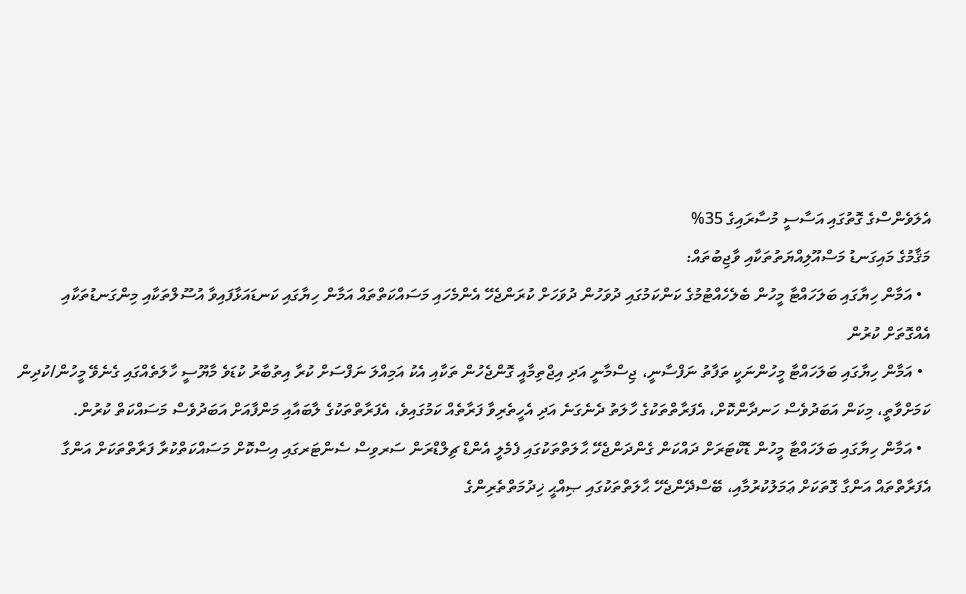އެލަވެންސްގެ ގޮތުގައި އަސާސީ މުސާރައިގެ 35%
މަޤާމުގެ މައިގަނޑު މަސްއޫލިއްޔަތުތަކާއި ވާޖިބުތައް:
  • އަމާން ހިޔާގައި ބަލަހައްޓާ މީހުން ބެލެހެއްޓުމުގެ ކަންކަމުގައި ދުވަހުން ދުވަހަށް ކުރަންޖެހޭ އެންމެހައި މަސައްކަތްތައް އަމާން ހިޔާގައި ކަނޑައަޅާފައިވާ އުސޫލްތަކާއި މިންގަނޑުތަކާއި އެއްގޮތަށް ކުރުން
  • އަމާން ހިޔާގައި ބަލަހައްޓާ މީހުންނަކީ ތަފާތު ނަފްސާނީ، ޖިސްމާނީ އަދި އިޖްތިމާއީ ގޮންޖެހުން ތަކާއި އެކު އަމިއްލަ ނަފްސަށް ކުރާ އިތުބާރު ކުޑަވެ މާޔޫސީ ހާލަތެއްގައި ގެނެވޭ މީހުން/ކުދިން ކަމަށްވާތީ، މިކަން އަބަދުވެސް ހަނދާންކޮށް، އެފަރާތްތަކުގެ ހާލަތު ދެނެގަނެ އަދި އެހީތެރިވާ ފަރާތެއް ކަމުގައިވެ، އެފަރާތްތަކުގެ ލާބައާއި މަންފާއަށް އަބަދުވެސް މަސައްކަތް ކުރުން.
  • އަމާން ހިޔާގައި ބަލަހައްޓާ މީހުން ޑޮކްޓަރަށް ދައްކަން ގެންދަންޖެހޭ ޙާލަތްތަކުގައި ފެމެލީ އެންޑް ޗިލްޑްރަން ސަރވިސް ސެންޓަރގައި އިސްކޮށް މަސައްކަތްކުރާ ފަރާތްތަކަށް އަންގާ އެފަރާތްތައް އަންގާ ގޮތަކަށް ޢަމަލުކުރުމާއި، ބޭސްދޭންޖެހޭ ޙާލަތްތަކުގައި ޞިއްޙީ ޚިދުމަތްތެރިންގެ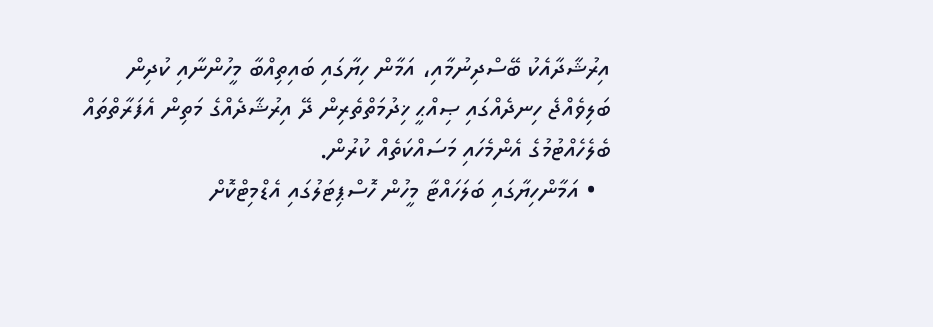އިރުޝާދާއެކު ބޭސްދިނުމާއި، އަމާން ހިޔާގައި ބައިތިއްބާ މީހުންނާއި ކުދިން ބަލިވެއްޖެ ހިނދެއްގައި ޞިއްޙީ ޚިދުމަތްތެރިން ދޭ އިރުޝާދެއްގެ މަތިން އެފަރާތްތައް ބެލެހެއްޓުމުގެ އެންމެހައި މަސައްކަތެއް ކުރުން.
  • އަމާންހިޔާގައި ބަލަހައްޓާ މީހުން ހޮސްޕިޓަލުގައި އެޑްމިޓްކޮށް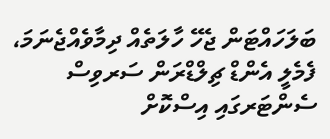ބަލަހައްޓަން ޖެހޭ ހާލަތެއް ދިމާވެއްޖެނަމަ، ފެމެލީ އެންޑް ޗިލްޑްރަން ސަރވިސް ސެންޓަރގައި އިސްކޮށް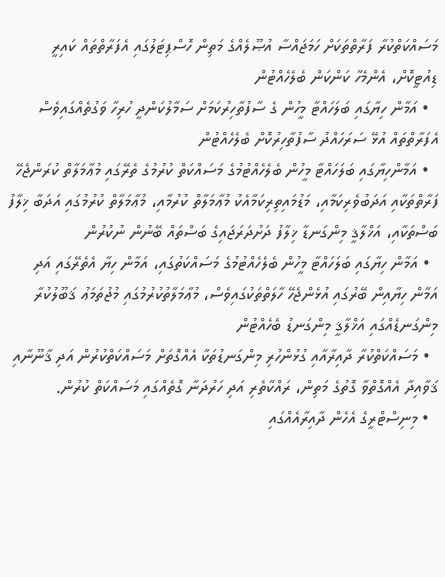މަސައްކަތްކުރާ ފަރާތްތަކަށް ހަމަޖައްސާ އުޞޫލެއްގެ މަތިން ހޮސްޕިޓަލުގައި އެފަރާތްތައް ކައިރީ ޑިއުޓީކޮށް، އެންމެހާ ކަންކަން ބެލެހެއްޓުން
  • އަމާން ހިޔާގައި ބަލަހައްޓާ މީހުން ގެ ސާފުތާހިރުކަމަށް ސަމާލުކަންދީ ހުރިހާ ވަގުތެއްގައިވެސް އެފަރާތްތައް އުޅޭ ސަރަހައްދު ސާފުތާހިރުކޮށް ބެލެހެއްޓުން
  • އަމާންހިޔާގައި ބަލަހައްޓާ މީހުން ބެލެހެއްޓުމުގެ މަސައްކަތް ކުރުމުގެ ތެރޭގައި މުޢާމަލާތް ކުރަންޖެހޭ ފަރާތްތަކާއި އަދަބުވެރިކަމާއި، މަޑުމައިތިރިކަމާއެކު މުޢާމަލާތް ކުރުމާއި، މުޢާމަލާތް ކުރުމުގައި އަދަބާ ޚިލާފު ބަސްތަކާއި، އަޚްލާޤީ މިންގަނޑާ ޚިލާފު ދަށުދަރަޖައިގެ ބަސްތައް ބޭނުން ނުކުރުން
  • އަމާން ހިޔާގައި ބަލަހައްޓާ މީހުން ބެލެހެއްޓުމުގެ މަސައްކަތުގައި، އަމާން ހިޔާ އެތެރޭގައި އަދި އަމާން ހިޔާއިން ބޭރުގައި އުޅެންޖެހޭ ހާލަތްތަކުގައިވެސް، މުޢާމަލާތުކުރުމުގައި މުޖުތަމަޢު ޤަބޫލުކުރާ މިންގަނޑެއްގައި އަޚްލާޤީ މިންގަނޑު ބެހެއްޓުން
  • މަސައްކަތްކުރާ ދާއިރާއާއި ގުޅުންހުރި މިންގަނޑުތަކާ އެއްގޮތަށް މަސައްކަތްކުރުން އަދި ޤާނޫނާއި ޤަވާއިދާ އެއްގޮތްވާ ގޮތުގެ މަތިން، ރައްކާތެރި އަދި ހަރުދަނާ ގޮތެއްގައި މަސައްކަތް ކުރުން.
  • މިނިސްޓްރީގެ އެހެން ދާއިރާއެއްގައި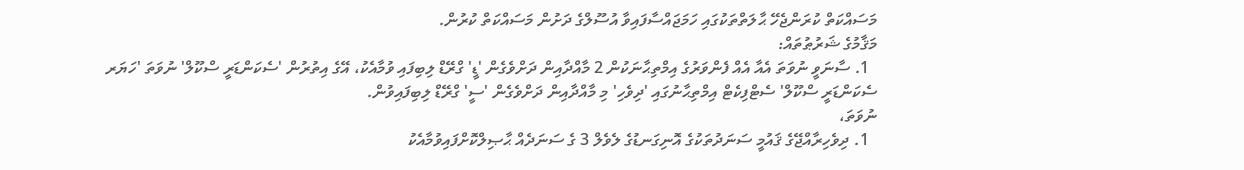މަސައްކަތް ކުރަންޖެހޭ ޙާލަތްތަކުގައި ހަމަޖައްސާފައިވާ އުސޫލްގެ ދަށުން މަސައްކަތް ކުރުން.
މަޤާމުގެ ޝަރުޠުތައް:
  1. ސާނަވީ ނުވަތަ އެއާ އެއް ފެންވަރުގެ އިމްތިޙާނަކުން 2 މާއްދާއިން ދަށްވެގެން 'ޑީ' ގްރޭޑް ލިބިފައި ވުމާއެކު، އޭގެ އިތުރުން 'ސެކަންޑަރީ ސްކޫލް' ނުވަތަ 'ހަޔަރ ސެކަންޑަރީ ސްކޫލް' ސެޓްފިކެޓް އިމްތިޙާނުގައި 'ދިވެހި' މި މާއްދާއިން ދަށްވެގެން 'ސީ' ގްރޭޑް ލިބިފައިވުން.
ނުވަތަ،
  1. ދިވެހިރާއްޖޭގެ ޤައުމީ ސަނަދުތަކުގެ އޮނިގަނޑުގެ ލެވެލް 3 ގެ ސަނަދެއް ޙާޞިލްކޮށްފައިވުމާއެކު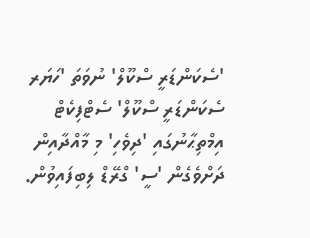'ސެކަންޑަރީ ސްކޫލް' ނުވަތަ 'ހަޔަރ ސެކަންޑަރީ ސްކޫލް' ސެޓްފިކެޓް އިމްތިޙާނުގައި 'ދިވެހި' މި މާއްދާއިން ދަށްވެގެން 'ސީ' ގްރޭޑް ލިބިފައިވުން.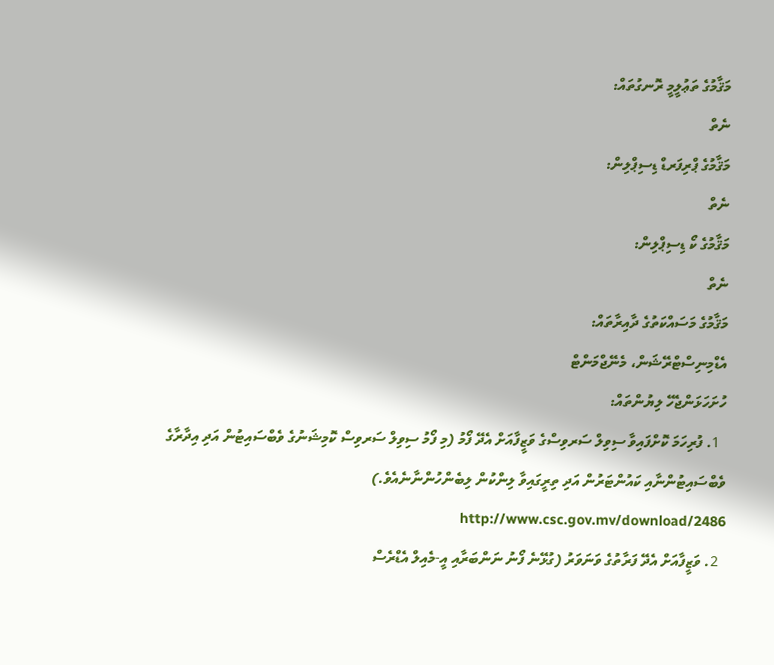މަޤާމުގެ ތަޢުލީމީ ރޮނގުތައް:
ނެތް
މަޤާމުގެ ޕްރިފަރޑް ޑިސިޕްލިން:
ނެތް
މަޤާމުގެ ކޯ ޑިސިޕްލިން:
ނެތް
މަޤާމުގެ މަސައްކަތުގެ ދާއިރާތައް:
އެޑްމިނިސްޓްރޭޝަން، މެނޭޖްމަންޓް
ހުށަހަޅަންޖެހޭ ލިޔުންތައް:
  1. ފުރިހަމަ ކޮށްފައިވާ ސިވިލް ސަރވިސްގެ ވަޒީފާއަށް އެދޭ ފޯމު (މި ފޯމު ސިވިލް ސަރވިސް ކޮމިޝަނުގެ ވެބްސައިޓުން އަދި އިދާރާގެ ވެބްސައިޓުންނާއި ކައުންޓަރުން އަދި ތިރީގައިވާ ލިންކުން ލިބެންހުންނާނެއެވެ.) http://www.csc.gov.mv/download/2486
  2. ވަޒީފާއަށް އެދޭ ފަރާތުގެ ވަނަވަރު (ގުޅޭނެ ފޯނު ނަންބަރާއި އީ-މެއިލް އެޑްރެސް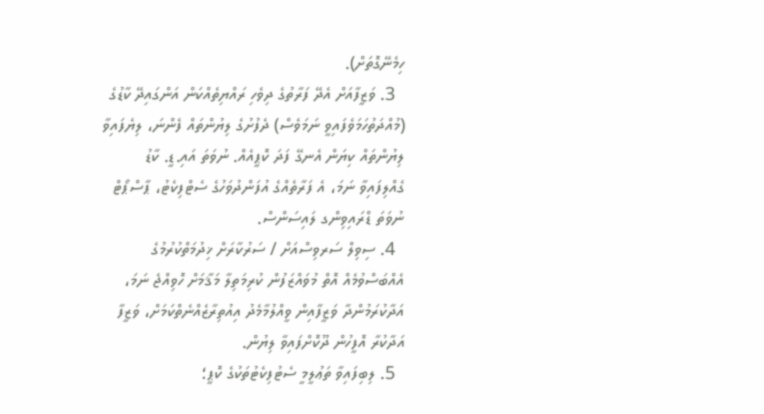ހިމެނޭގޮތަށް).
  3. ވަޒީފާއަށް އެދޭ ފަރާތުގެ ދިވެހި ރައްޔިތެއްކަން އަންގައިދޭ ކާޑުގެ (މުއްދަތުހަމަވެފައިވީ ނަމަވެސް) ދެފުށުގެ ލިޔުންތައް ފެންނަ، ލިޔެފައިވާ ލިޔުންތައް ކިޔަން އެނގޭ ފަދަ ކޮޕީއެއް. ނުވަތަ އައި.ޑީ. ކާޑު ގެއްލިފައިވާ ނަމަ، އެ ފަރާތެއްގެ އުފަންދުވަހުގެ ސެޓްފިކެޓު، ޕާސްޕޯޓް ނުވަތަ ޑްރައިވިންގ ލައިސަންސް.
  4. ސިވިލް ސަރވިސްއަށް / ސަރުކާރަށް ޚިދުމަތްކުރުމުގެ އެއްބަސްވުމެއް އޮތް މުވައްޒަފުން ކުރިމަތިލާ މަޤާމަށް ހޮވިއްޖެ ނަމަ، އަދާކުރަމުންދާ ވަޒީފާއިން ވީއްލުމާމެދު އިއުތިރާޒެއްނެތްކަމަށް، ވަޒީފާ އަދާކުރާ އޮފީހުން ދޫކޮށްފައިވާ ލިޔުން.
  5. ލިބިފައިވާ ތަޢުލީމީ ސެޓުފިކެޓުތަކުގެ ކޮޕީ؛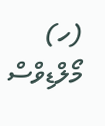(ހ)  މޯލްޑިވްސް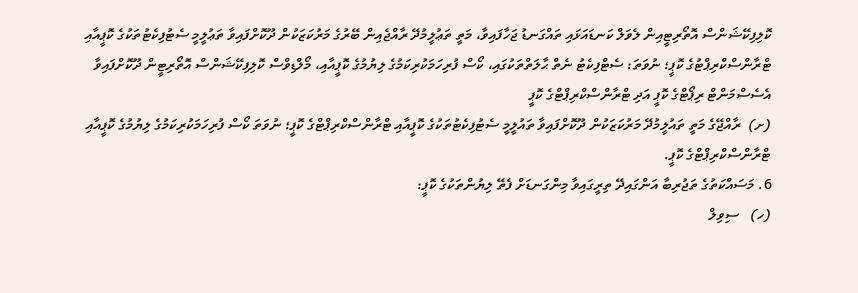ކޮލިފިކޭޝަންސް އޮތޯރިޓީއިން ލެވަލް ކަނޑައަޅައި ތައްގަނޑު ޖަހާފައިވާ، މަތީ ތަޢުލީމުދޭ ރާއްޖެއިން ބޭރުގެ މަރުކަޒަކުން ދޫކޮށްފައިވާ ތަޢުލީމީ ސެޓުފިކެޓުތަކުގެ ކޮޕީއާއި ޓްރާންސްކްރިޕްޓުގެ ކޮޕީ؛ ނުވަތަ: ސެޓްފިކެޓު ނެތް ޙާލަތްތަކުގައި، ކޯސް ފުރިހަމަކުރިކަމުގެ ލިޔުމުގެ ކޮޕީއާއި، މޯލްޑިވްސް ކޮލިފިކޭޝަންސް އޮތޯރިޓީން ދޫކޮށްފައިވާ އެސެސްމަންޓް ރިޕޯޓްގެ ކޮޕީ އަދި ޓްރާންސްކްރިޕްޓްގެ ކޮޕީ
(ށ)  ރާއްޖޭގެ މަތީ ތައުލީމުދޭ މަރުކަޒަކުން ދޫކޮށްފައިވާ ތައުލީމީ ސެޓުފިކެޓުތަކުގެ ކޮޕީއާއި ޓްރާންސްކްރިޕްޓްގެ ކޮޕީ؛ ނުވަތަ ކޯސް ފުރިހަމަކުރިކަމުގެ ލިޔުމުގެ ކޮޕީއާއި ޓްރާންސްކްރިޕްޓްގެ ކޮޕީ.
6. މަސައްކަތުގެ ތަޖުރިބާ އަންގައިދޭ ތިރީގައިވާ މިންގަނޑަށް ފެތޭ ލިޔުންތަކުގެ ކޮޕީ:
(ހ)   ސިވިލް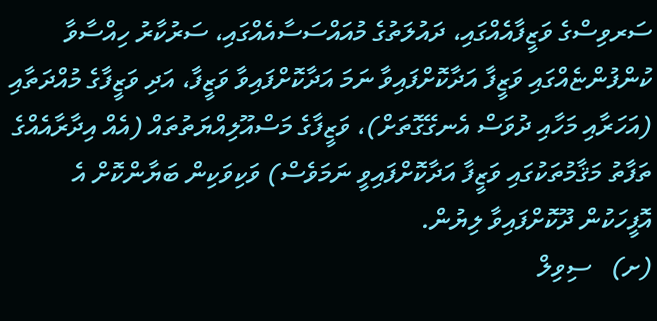ސަރވިސްގެ ވަޒީފާއެއްގައި، ދައުލަތުގެ މުއައްސަސާއެއްގައި، ސަރުކާރު ހިއްސާވާ ކުންފުންޏެއްގައި ވަޒީފާ އަދާކޮށްފައިވާ ނަމަ އަދާކޮށްފައިވާ ވަޒީފާ، އަދި ވަޒީފާގެ މުއްދަތާއި (އަހަރާއި މަހާއި ދުވަސް އެނގޭގޮތަށް)، ވަޒީފާގެ މަސްއޫލިއްޔަތުތައް (އެއް އިދާރާއެއްގެ ތަފާތު މަޤާމުތަކުގައި ވަޒީފާ އަދާކޮށްފައިވީ ނަމަވެސް) ވަކިވަކިން ބަޔާންކޮށް އެ އޮފީހަކުން ދޫކޮށްފައިވާ ލިޔުން.
(ށ)   ސިވިލް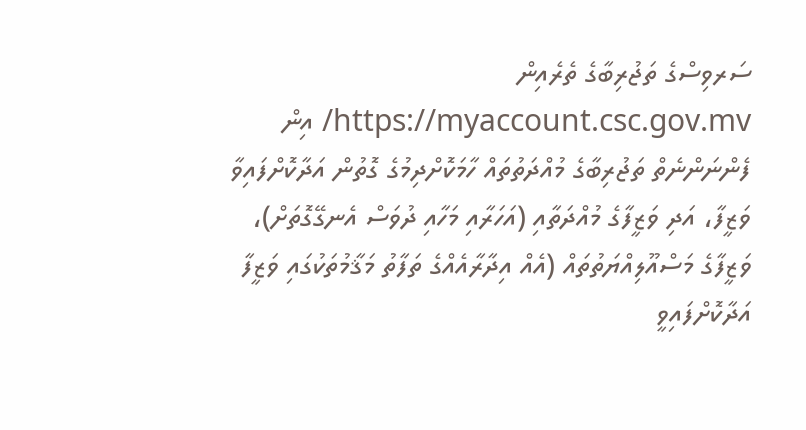ސަރވިސްގެ ތަޖުރިބާގެ ތެރެއިން https://myaccount.csc.gov.mv/ އިން ފެންނަންނެތް ތަޖުރިބާގެ މުއްދަތުތައް ހާމަކޮށްދިމުގެ ގޮތުން އަދާކޮށްފައިވާ ވަޒީފާ، އަދި ވަޒީފާގެ މުއްދަތާއި (އަހަރާއި މަހާއި ދުވަސް އެނގޭގޮތަށް)، ވަޒީފާގެ މަސްއޫލިއްޔަތުތައް (އެއް އިދާރާއެއްގެ ތަފާތު މަޤާމުތަކުގައި ވަޒީފާ އަދާކޮށްފައިވީ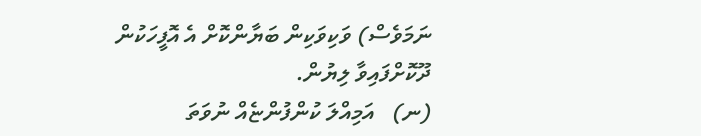ނަމަވެސް) ވަކިވަކިން ބަޔާންކޮށް އެ އޮފީހަކުން ދޫކޮށްފައިވާ ލިޔުން.
(ނ)   އަމިއްލަ ކުންފުންޏެއް ނުވަތަ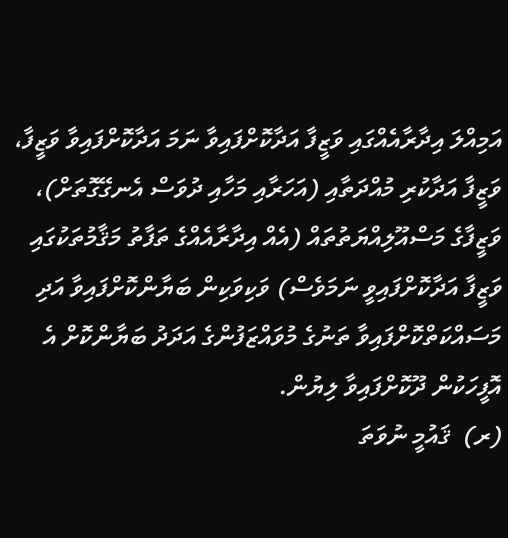އަމިއްލަ އިދާރާއެއްގައި ވަޒީފާ އަދާކޮށްފައިވާ ނަމަ އަދާކޮށްފައިވާ ވަޒީފާ، ވަޒީފާ އަދާކުރި މުއްދަތާއި (އަހަރާއި މަހާއި ދުވަސް އެނގޭގޮތަށް)، ވަޒީފާގެ މަސްއޫލިއްޔަތުތައް (އެއް އިދާރާއެއްގެ ތަފާތު މަޤާމުތަކުގައި ވަޒީފާ އަދާކޮށްފައިވީ ނަމަވެސް) ވަކިވަކިން ބަޔާންކޮށްފައިވާ އަދި މަސައްކަތްކޮށްފައިވާ ތަނުގެ މުވައްޒަފުންގެ އަދަދު ބަޔާންކޮށް އެ އޮފީހަކުން ދޫކޮށްފައިވާ ލިޔުން.
(ރ)  ޤައުމީ ނުވަތަ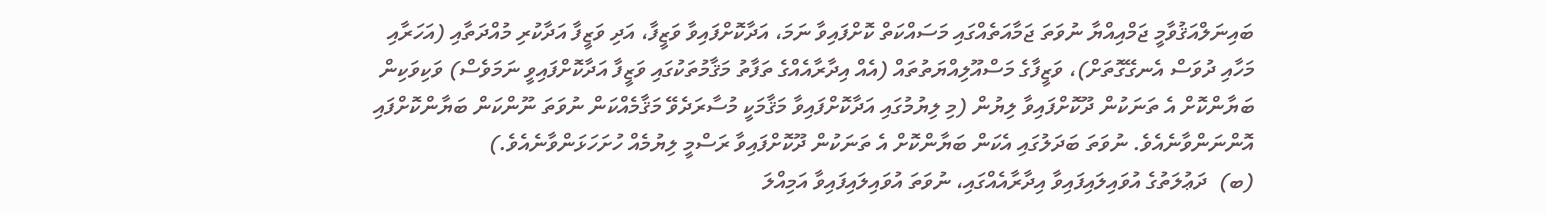ބައިނަލްއަޤުވާމީ ޖަމްއިއްޔާ ނުވަތަ ޖަމާއަތެއްގައި މަސައްކަތް ކޮށްފައިވާ ނަމަ، އަދާކޮށްފައިވާ ވަޒީފާ، އަދި ވަޒީފާ އަދާކުރި މުއްދަތާއި (އަހަރާއި މަހާއި ދުވަސް އެނގޭގޮތަށް)، ވަޒީފާގެ މަސްއޫލިއްޔަތުތައް (އެއް އިދާރާއެއްގެ ތަފާތު މަޤާމުތަކުގައި ވަޒީފާ އަދާކޮށްފައިވީ ނަމަވެސް) ވަކިވަކިން ބަޔާންކޮށް އެ ތަނަކުން ދޫކޮށްފައިވާ ލިޔުން (މި ލިޔުމުގައި އަދާކޮށްފައިވާ މަޤާމަކީ މުސާރަދެވޭ މަޤާމެއްކަން ނުވަތަ ނޫންކަން ބަޔާންކޮށްފައި އޮންނަންވާނެއެވެ. ނުވަތަ ބަދަލުގައި އެކަން ބަޔާންކޮށް އެ ތަނަކުން ދޫކޮށްފައިވާ ރަސްމީ ލިޔުމެއް ހުށަހަޅަންވާނެއެވެ.)
(ބ)  ދަޢުލަތުގެ އުވައިލައިފައިވާ އިދާރާއެއްގައި، ނުވަތަ އުވައިލައިފައިވާ އަމިއްލަ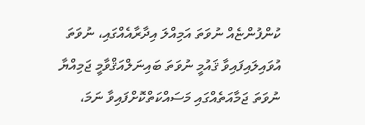ކުންފުންޏެއް ނުވަތަ އަމިއްލަ އިދާރާއެއްގައި، ނުވަތަ އުވައިލައިފައިވާ ޤައުމީ ނުވަތަ ބައިނަލްއަޤްވާމީ ޖަމިއްޔާ ނުވަތަ ޖަމާއަތެއްގައި މަސައްކަތްކޮށްފައިވާ ނަމަ،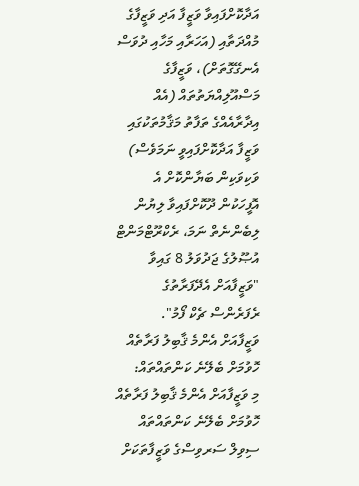އަދާކޮށްފައިވާ ވަޒީފާ އަދި ވަޒީފާގެ މުއްދަތާއި (އަހަރާއި މަހާއި ދުވަސް އެނގޭގޮތަށް)، ވަޒީފާގެ މަސްއޫލިއްޔަތުތައް (އެއް އިދާރާއެއްގެ ތަފާތު މަޤާމުތަކުގައި ވަޒީފާ އަދާކޮށްފައިވީ ނަމަވެސް) ވަކިވަކިން ބަޔާންކޮށް އެ އޮފީހަކުން ދޫކޮށްފައިވާ ލިޔުން ލިބެންނެތް ނަމަ، ރެކްރޫޓްމަންޓް އުޞޫލުގެ ޖަދުވަލު 8 ގައިވާ "ވަޒީފާއަށް އެދޭފަރާތުގެ ރެފަރެންސް ޗެކް ފޯމު".
ވަޒީފާއަށް އެންމެ ޤާބިލު ފަރާތެއް ހޮވުމަށް ބެލޭނެ ކަންތައްތައް:
މި ވަޒީފާއަށް އެންމެ ޤާބިލު ފަރާތެއް ހޮވުމަށް ބެލޭނެ ކަންތައްތައް ސިވިލް ސަރވިސްގެ ވަޒީފާތަކަށް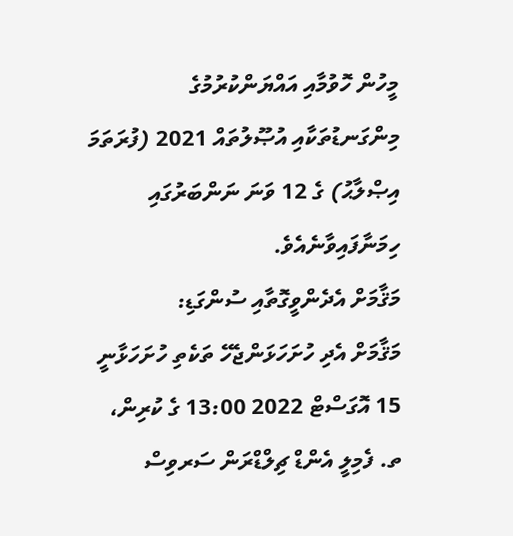މީހުން ހޮވުމާއި އައްޔަންކުރުމުގެ މިންގަނޑުތަކާއި އުޞޫލުތައް 2021 (ފުރަތަމަ އިޞްލާޙު) ގެ 12 ވަނަ ނަންބަރުގައި ހިމަނާފައިވާނެއެވެ.
މަޤާމަށް އެދެންވީގޮތާއި ސުންގަޑި:
މަޤާމަށް އެދި ހުށަހަޅަންޖެހޭ ތަކެތި ހުށަހަޅާނީ  15 އޮގަސްޓް 2022 13:00 ގެ ކުރިން، ތ. ފެމިލީ އެންޑް ޗިލްޑްރަން ސަރވިސް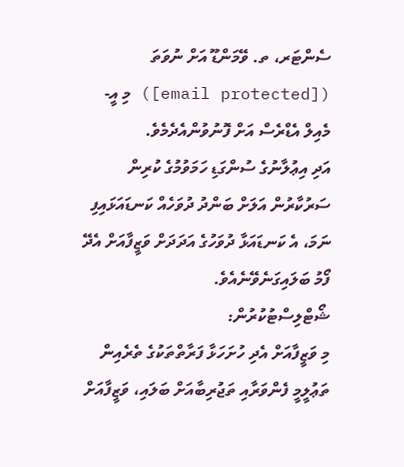ސެންޓަރ، ތ. ވޭމަންޑޫ އަށް ނުވަތަ  ([email protected]) މި އީ-މެއިލް އެޑްރެސް އަށް ފޮނުވުންއެދެމެވެ.
އަދި އިޢުލާނުގެ ސުންގަޑި ހަމަވުމުގެ ކުރިން ސަރުކާރުން އަލަށް ބަންދު ދުވަހެއް ކަނޑައަޅައިފި ނަމަ، އެ ކަނޑައަޅާ ދުވަހުގެ އަދަދަށް ވަޒީފާއަށް އެދޭ ފޯމު ބަލައިގަނެވޭނެއެވެ.
ޝޯޓްލިސްޓުކުރުން:
މި ވަޒީފާއަށް އެދި ހުށަހަޅާ ފަރާތްތަކުގެ ތެރެއިން ތަޢުލީމީ ފެންވަރާއި ތަޖުރިބާއަށް ބަލައި، ވަޒީފާއަށް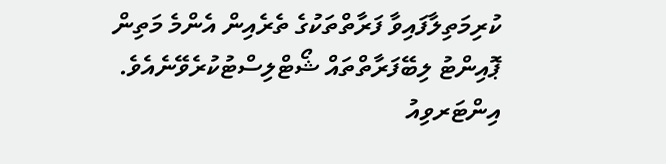ކުރިމަތިލާފައިވާ ފަރާތްތަކުގެ ތެރެއިން އެންމެ މަތިން ޕޮއިންޓު ލިބޭފަރާތްތައް ޝޯޓްލިސްޓުކުރެވޭނެއެވެ.
އިންޓަރވިއު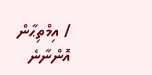/ އިމްތިޙާން އޮންނާނެ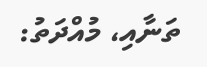ތަނާއި، މުއްދަތު: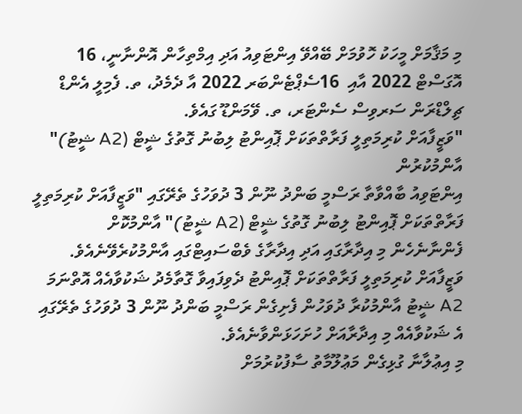މި މަޤާމަށް މީހަކު ހޮވުމަށް ބޭއްވޭ އިންޓަވިއު އަދި އިމްތިހާން އޮންނާނީ، 16 އޮގަސްޓް 2022 އާއި  16ސެޕްޓެންބަރ 2022 އާ ދެމެދު، ތ. ފެމިލީ އެންޑް ޗިލްޑްރަން ސަރވިސް ސެންޓަރ، ތ. ވޭމަންޑޫ ގައެވެ.
"ވަޒީފާއަށް ކުރިމަތިލީ ފަރާތްތަކަށް ޕޮއިންޓު ލިބުނު ގޮތުގެ ޝީޓް (A2 ޝީޓު)" އާންމުކުރުން
އިންޓަވިއު ބާއްވާތާ ރަސްމީ ބަންދު ނޫން 3 ދުވަހުގެ ތެރޭގައި "ވަޒީފާއަށް ކުރިމަތިލީ ފަރާތްތަކަށް ޕޮއިންޓު ލިބުނު ގޮތުގެ ޝީޓް (A2 ޝީޓު)" އާންމުކޮށް ފެންނާނެހެން މި އިދާރާގައި އަދި އިދާރާގެ ވެބްސައިޓްގައި އާންމުކުރެވޭނެއެވެ. ވަޒީފާއަށް ކުރިމަތިލީ ފަރާތްތަކަށް ޕޮއިންޓު ދެވިފައިވާ ގޮތާމެދު ޝަކުވާއެއް އޮތްނަމަ A2 ޝީޓު އާންމުކުރާ ދުވަހުން ފެށިގެން ރަސްމީ ބަންދު ނޫން 3 ދުވަހުގެ ތެރޭގައި އެ ޝަކުވާއެއް މި އިދާރާއަށް ހުށަހަޅަންވާނެއެވެ.
މި އިޢުލާނާ ގުޅިގެން މަޢުލޫމާތު ސާފުކުރުމަށް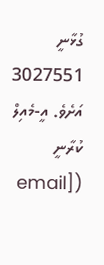ގުޅާނީ 3027551 އަށެވެ. އީ-މެއިލް ކުރާނީ ([email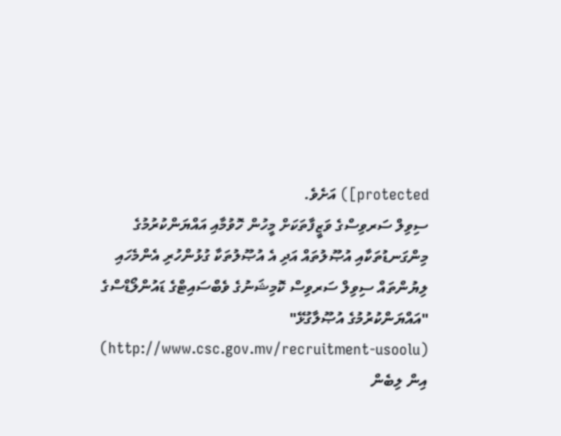protected]) އަށެވެ.
ސިވިލް ސަރވިސްގެ ވަޒީފާތަކަށް މީހުން ހޮވުމާއި އައްޔަންކުރުމުގެ މިންގަނޑުތަކާއި އުޞޫލުތައް އަދި އެ އުޞޫލުތަކާ ގުޅުންހުރި އެންމެހައި ލިޔުންތައް ސިވިލް ސަރވިސް ކޮމިޝަނުގެ ވެބްސައިޓްގެ ޑައުންލޯޑްސްގެ "އައްޔަންކުރުމުގެ އުޞޫލާގުޅޭ" (http://www.csc.gov.mv/recruitment-usoolu) އިން ލިބެން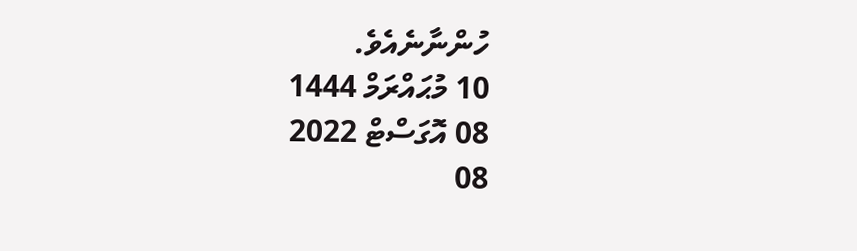ހުންނާނެއެވެ.
10 މުޙައްރަމް 1444
08 އޮގަސްޓް 2022
08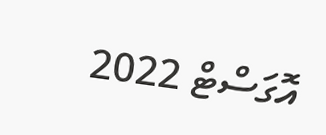އޮގަސްޓް 2022